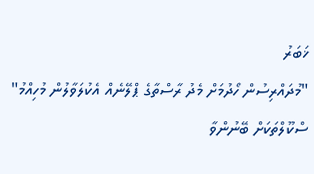ޚަބަރު
"މުދައްރިސުން ހޯދުމަށް މެދު ރާސްތާގެ ޕްލޭނެއް އެކުލަވާލުން މުހިއްމު"
ސްކޫލްތަކަށް ބޭނުންވާ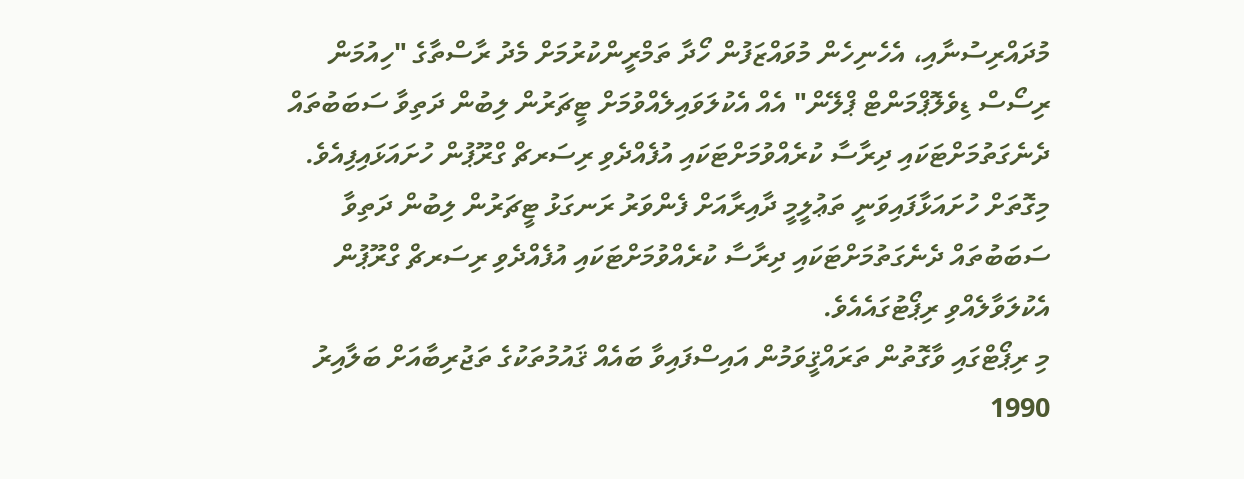މުދައްރިސުނާއި، އެހެނިހެން މުވައްޒަފުން ހޯދާ ތަމްރީންކުރުމަށް މެދު ރާސްތާގެ "ހިއުމަން ރިސޯސް ޑިވެލޮޕްމަންޓް ޕްލޭން" އެއް އެކުލަވައިލެއްވުމަށް ޓީޗަރުން ލިބުން ދަތިވާ ސަބަބުތައް ދެނެގަތުމަށްޓަކައި ދިރާސާ ކުރެއްވުމަށްޓަކައި އުފެއްދެވި ރިސަރޗް ގްރޫޕުން ހުށައަޅައިފިއެވެ.
މިގޮތަށް ހުށައަޅާފައިވަނީ ތަޢުލީމީ ދާއިރާއަށް ފެންވަރު ރަނގަޅު ޓީޗަރުން ލިބުން ދަތިވާ ސަބަބުތައް ދެނެގަތުމަށްޓަކައި ދިރާސާ ކުރެއްވުމަށްޓަކައި އުފެއްދެވި ރިސަރޗް ގްރޫޕުން އެކުލަވާލެއްވި ރިޕޯޓުގައެއެވެ.
މި ރިޕޯޓްގައި ވާގޮތުން ތަރައްޤީވަމުން އައިސްފައިވާ ބައެއް ޤައުމުތަކުގެ ތަޖުރިބާއަށް ބަލާއިރު 1990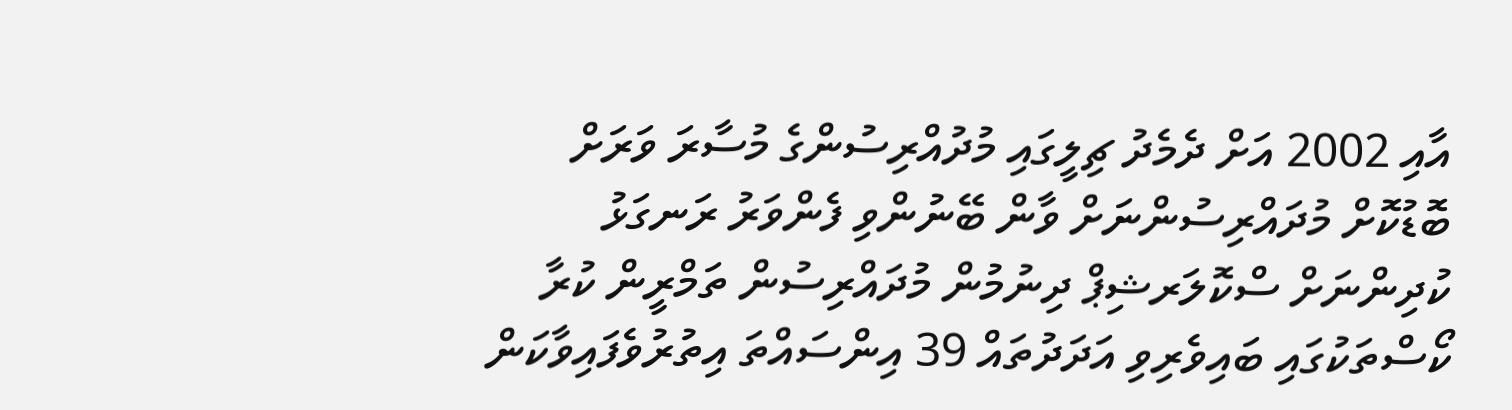އާއި 2002 އަށް ދެމެދު ޗިލީގައި މުދުއްރިސުންގެ މުސާރަ ވަރަށް ބޮޑުކޮށް މުދައްރިސުންނަށް ވާން ބޭނުންވި ފެންވަރު ރަނގަޅު ކުދިންނަށް ސްކޮލަރޝިޕް ދިނުމުން މުދައްރިސުން ތަމްރީން ކުރާ ކޯސްތަކުގައި ބައިވެރިވި އަދަދުތައް 39 އިންސައްތަ އިތުރުވެފައިވާކަން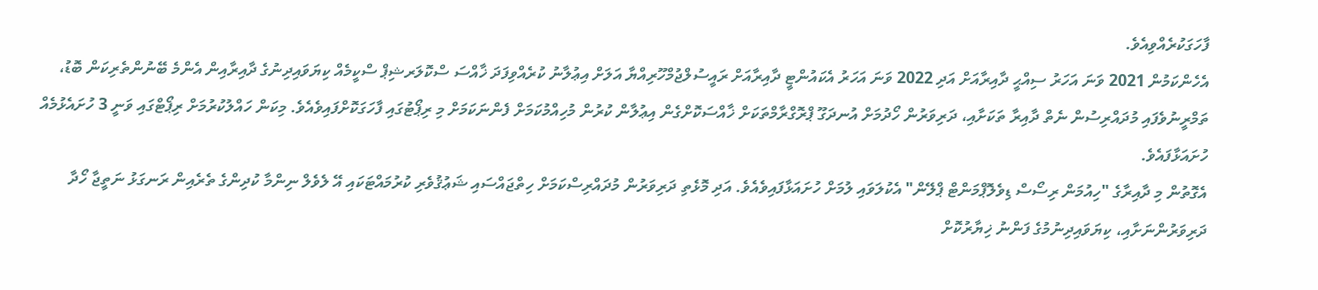ފާހަގަކުރެއްވިއެވެ.
އެހެންކަމުން 2021 ވަނަ އަހަރު ސިއްޙީ ދާއިރާއަށް އަދި 2022 ވަނަ އަހަރު އެކައުންޓީ ދާއިރާއަށް ރައީސުލްޖުމްހޫރިއްޔާ އަލަށް އިޢުލާނު ކުރެއްވިފަދަ ޚާއްސަ ސްކޮލަރޝިޕް ސްކީމެއް ކިޔަވައިދިނުގެ ދާއިރާއިން އެންމެ ބޭނުންތެރިކަން ބޮޑު، ތަމްރީނުވެފައި މުދައްރިސުން ނެތް ދާއިރާ ތަކަށާއި، ދަރިވަރުން ހޯދުމަށް އުނދަގޫ ޕްރޮގްރާމްތަކަށް ޚާއްސަކޮށްގެން އިޢުލާން ކުރުން މުހިއްމުކަމަށް ފެންނަކަމަށް މި ރިޕޯޓުގައި ފާހަގަކޮށްފައިވެއެވެ. މިކަން ހައްލުކުރުމަށް ރިޕޯޓްގައި ވަނީ 3 ހުށައެޅުމެއް ހުށައަޅާފައެވެ.
އެގޮތުން މި ދާއިރާގެ "ހިއުމަން ރިސޯސް ޑިވެލޮޕްމަންޓް ޕްލޭން" އެކުލަވައި ލުމަށް ހުށައަޅާފައިވެއެވެ. އަދި މޮޅެތި ދަރިވަރުން މުދައްރިސްކަމަށް ހިތްޖައްސައި ޝަޢުޤުވެރި ކުރުމައްޓަކައި އޭ ލެވެލް ނިންމާ ކުދިންގެ ތެރެއިން ރަނގަޅު ނަތީޖާ ހޯދާ ދަރިވަރުންނަށާއި، ކިޔަވައިދިނުމުގެ ފަންނު ޚިޔާރުކޮށް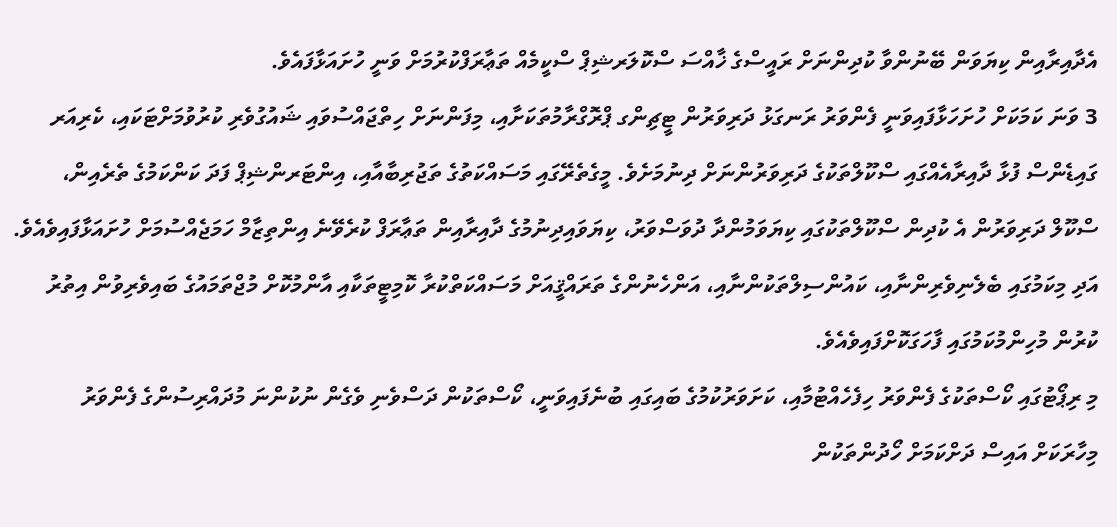އެދާއިރާއިން ކިޔަވަން ބޭނުންވާ ކުދިންނަށް ރައީސްގެ ޚާއްސަ ސްކޮލަރޝިޕް ސްކީމެއް ތަޢާރަފްކުރުމަށް ވަނީ ހުށައަޅާފައެވެ.
3 ވަނަ ކަމަކަށް ހުށަހަޅާފައިވަނީ ފެންވަރު ރަނގަޅު ދަރިވަރުން ޓީޗިންގ ޕްރޮގްރާމުތަކަށާއި، މިފަންނަށް ހިތްޖައްސުވައި ޝައުގުވެރި ކުރުވުމަށްޓަކައި، ކެރިއަރ ގައިޑެންސް ފުޅާ ދާއިރާއެއްގައި ސްކޫލްތަކުގެ ދަރިވަރުންނަށް ދިނުމަށެވެ. މީގެތެރޭގައި މަސައްކަތުގެ ތަޖުރިބާއާއި، އިންޓަރންޝިޕް ފަދަ ކަންކަމުގެ ތެރެއިން، ސްކޫލް ދަރިވަރުން އެ ކުދިން ސްކޫލްތަކުގައި ކިޔަވަމުންދާ ދުވަސްވަރު، ކިޔަވައިދިނުމުގެ ދާއިރާއިން ތަޢާރަފް ކުރެވޭނެ އިންތިޒާމް ހަމަޖެއްސުމަށް ހުށައަޅާފައިވެއެވެ. އަދި މިކަމުގައި ބެލެނިވެރިންނާއި، ކައުންސިލްތަކުންނާއި، އަންހެނުންގެ ތަރައްޤީއަށް މަސައްކަތްކުރާ ކޮމިޓީތަކާއި އާންމުކޮށް މުޖްތަމައުގެ ބައިވެރިވުން އިތުރު ކުރުން މުހިންމުކަމުގައި ފާހަގަކޮށްފައިވެއެވެ.
މި ރިޕޯޓުގައި ކޯސްތަކުގެ ފެންވަރު ހިފެހެއްޓުމާއި، ކަށަވަރުކުމުގެ ބައިގައި ބުނެފައިވަނީ، ކޯސްތަކުން ދަސްވެނި ވެގެން ނުކުންނަ މުދައްރިސުންގެ ފެންވަރު މިހާރަކަށް އައިސް ދަށްކަމަށް ހޯދުންތަކުން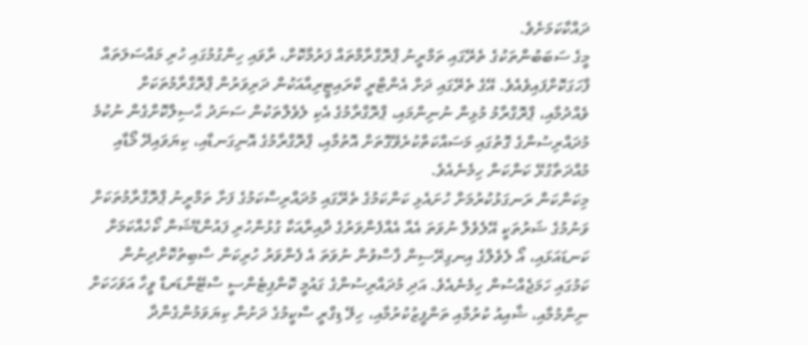ދައްކާކަމަށެވެ.
މީގެ ސަބަބުންތަކުގެ ތެރޭގައި ތަމްރީނު ޕްރޮގްރާމްތައް ފަރުމާކޮށް، ރާވައި ހިންގުމުގައި ހުރި މައްސަލަތައް ފާހަގަކޮށްފައިވެއެވެ. އޭގެ ތެރޭގައި ދަށް އެންޓްރީ ކްރައިޓީރިއާއަކުން ދަރިވަރުން ޕްރޮގްރާމުތަކަށް ވެއްދުމާއި، ޕްރޮގްރާމު މުޅިން ނުނިންމައި، ޕްރޮގްރާމުގެ އެކި ލެވެލްތަކުން ސަނަދު ޙާސިލްކޮށްގެން ނުކުމެ މުދައްރިސުންގެ ގޮތުގައި މަސައްކަތްކުރެވޭގޮތަށް އޮތުމާއި، ޕްރޮގްރާމުގެ އޮނިގަނޑާއި، ކިޔަވައިދޭ މޯޑާއި މުއްދަތާގުޅޭ ކަންކަން ހިމެނެއެވެ.
މިކަންކަން ރަނގަޅުކުރުމަށް ހުށައެޅި ކަންކަމުގެ ތެރޭގައި މުދައްރިސްކަމުގެ ފަށާ ތަމްރީނު ޕްރޮގްރާމުތަކަށް ވަނުމުގެ ޝަރުތަކީ އޭލެވެލް ނުވަތަ އެއާ އެއްފެންވަރުގެ ދާއިރާއަކާ ގުޅުންހުރި ފައުންޑޭޝަން ކޯހެއްކަމަށް ކަނޑައަޅައި، އޯ ލެވެލްގެ އިނގިރޭސިން ފާސްވުން ނުވަތަ އެ ފެންވަރު ހުރިކަން ސާބިތުކޮށްދިނުން ކަމުގައި ހަމަޖެއްސުން ހިމެނެއެވެ. އަދި މުދައްރިސުންގެ ގައުމީ ކޮންޕިޓެންސީ ސްޓޭންޑަރޑް ވީހާ އަވަހަކަށް ނިންމުމާއި، ޝާއިއު ކުރުމާއި ތަންފީޒުކުރުމާއި، ހިލޭ ޑިގްރީ ސްކީމުގެ ދަށުން ކިޔަވަމުންގެންދާ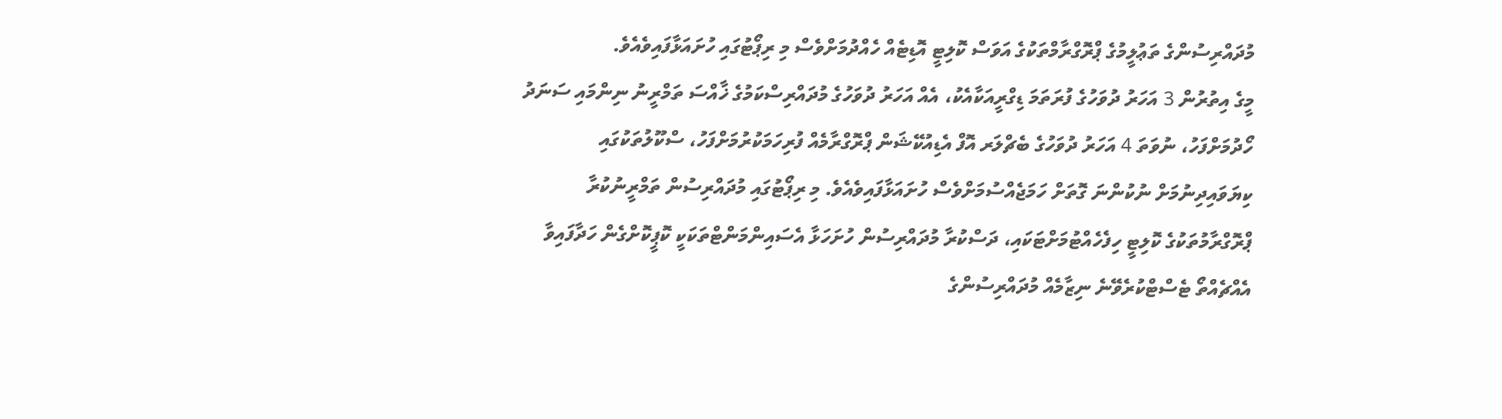މުދައްރިސުންގެ ތަޢުލީމުގެ ޕްރޮގްރާމްތަކުގެ އަވަސް ކޮލިޓީ އޮޑިޓެއް ހެއްދުމަށްވެސް މި ރިޕޯޓުގައި ހުށައަޅާފައިވެއެވެ.
މީގެ އިތުރުން 3 އަހަރު ދުވަހުގެ ފުރަތަމަ ޑިގްރީއަކާއެކު، އެއް އަހަރު ދުވަހުގެ މުދައްރިސްކަމުގެ ޚާއްސަ ތަމްރީނު ނިންމައި ސަނަދު ހޯދުމަށްފަހު، ނުވަތަ 4 އަހަރު ދުވަހުގެ ބެޗްލަރ އޮފް އެޑިއުކޭޝަން ޕްރޮގްރާމެއް ފުރިހަމަކުރުމަށްފަހު، ސްކޫލުތަކުގައި ކިޔަވައިދިނުމަށް ނުކުންނަ ގޮތަށް ހަމަޖެއްސުމަށްވެސް ހުށައަޅާފައިވެއެވެ. މި ރިޕޯޓުގައި މުދައްރިސުން ތަމްރީނުކުރާ ޕްރޮގްރާމުތަކުގެ ކޮލިޓީ ހިފެހެއްޓުމަށްޓަކައި، ދަސްކުރާ މުދައްރިސުން ހުށަހަޅާ އެސައިންމަންޓްތަކަކީ ކޮޕީކޮށްގެން ހަދާފައިވާ އެއްޗެއްތޯ ޓެސްޓްކުރެވޭނެ ނިޒާމެއް މުދައްރިސުންގެ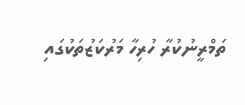ތަމްރީނުކުރާ ހުރިހާ މަރުކަޒުތަކުގައި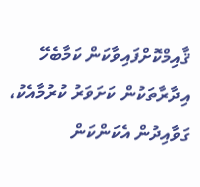ޤާއިމްކޮށްފައިވާކަން ކަމާބެހޭ އިދާރާތަކުން ކަށަވަރު ކުރުމާއެކު، ގަވާއިދުން އެކަންކަން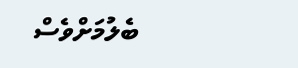ބެލުމަށްވެސް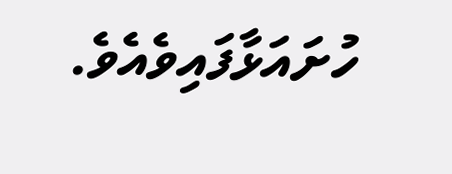ހުށައަޅާފައިވެއެވެ.